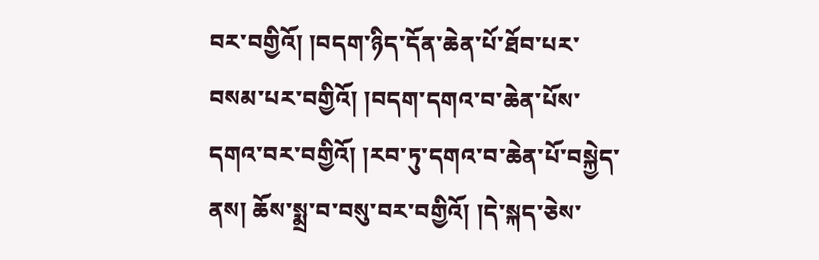བར་བགྱིའོ། །བདག་ཉིད་དོན་ཆེན་པོ་ཐོབ་པར་བསམ་པར་བགྱིའོ། །བདག་དགའ་བ་ཆེན་པོས་དགའ་བར་བགྱིའོ། །རབ་ཏུ་དགའ་བ་ཆེན་པོ་བསྐྱེད་ནས། ཆོས་སྨྲ་བ་བསུ་བར་བགྱིའོ། །དེ་སྐད་ཅེས་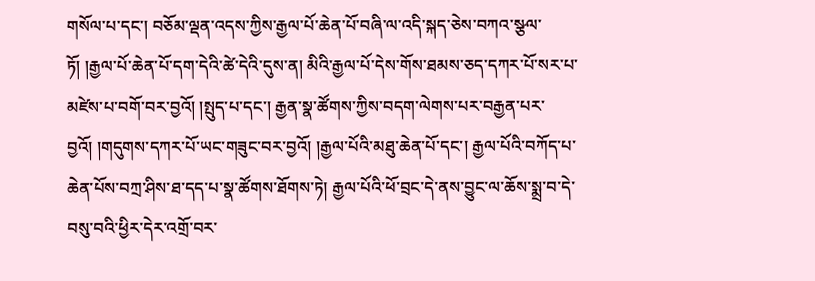གསོལ་པ་དང་། བཅོམ་ལྡན་འདས་ཀྱིས་རྒྱལ་པོ་ཆེན་པོ་བཞི་ལ་འདི་སྐད་ཅེས་བཀའ་སྩལ་ཏོ། །རྒྱལ་པོ་ཆེན་པོ་དག་དེའི་ཚེ་དེའི་དུས་ན། མིའི་རྒྱལ་པོ་དེས་གོས་ཐམས་ཅད་དཀར་པོ་སར་པ་མཛེས་པ་བགོ་བར་བྱའོ། །སྤུད་པ་དང་། རྒྱན་སྣ་ཚོགས་ཀྱིས་བདག་ལེགས་པར་བརྒྱན་པར་བྱའོ། །གདུགས་དཀར་པོ་ཡང་གཟུང་བར་བྱའོ། །རྒྱལ་པོའི་མཐུ་ཆེན་པོ་དང་། རྒྱལ་པོའི་བཀོད་པ་ཆེན་པོས་བཀྲ་ཤིས་ཐ་དད་པ་སྣ་ཚོགས་ཐོགས་ཏེ། རྒྱལ་པོའི་ཕོ་བྲང་དེ་ནས་བྱུང་ལ་ཆོས་སྨྲ་བ་དེ་བསུ་བའི་ཕྱིར་དེར་འགྲོ་བར་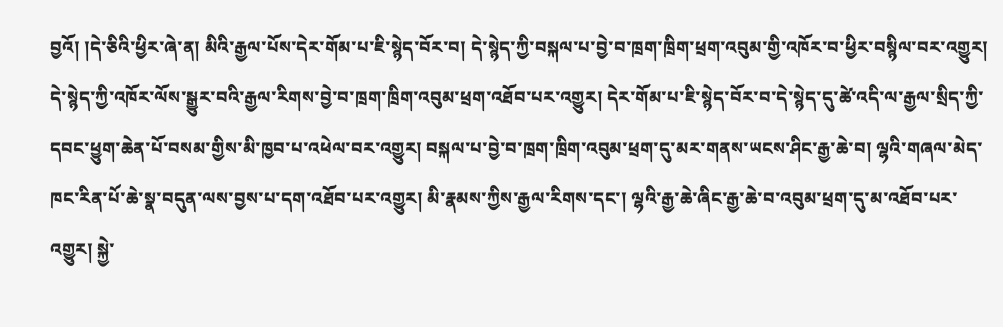བྱའོ། །དེ་ཅིའི་ཕྱིར་ཞེ་ན། མིའི་རྒྱལ་པོས་དེར་གོམ་པ་ཇི་སྙེད་བོར་བ། དེ་སྙེད་ཀྱི་བསྐལ་པ་བྱེ་བ་ཁྲག་ཁྲིག་ཕྲག་འབུམ་གྱི་འཁོར་བ་ཕྱིར་བསྙིལ་བར་འགྱུར། དེ་སྙེད་ཀྱི་འཁོར་ལོས་སྒྱུར་བའི་རྒྱལ་རིགས་བྱེ་བ་ཁྲག་ཁྲིག་འབུམ་ཕྲག་འཐོབ་པར་འགྱུར། དེར་གོམ་པ་ཇི་སྙེད་བོར་བ་དེ་སྙེད་དུ་ཚེ་འདི་ལ་རྒྱལ་སྲིད་ཀྱི་དབང་ཕྱུག་ཆེན་པོ་བསམ་གྱིས་མི་ཁྱབ་པ་འཕེལ་བར་འགྱུར། བསྐལ་པ་བྱེ་བ་ཁྲག་ཁྲིག་འབུམ་ཕྲག་དུ་མར་གནས་ཡངས་ཤིང་རྒྱ་ཆེ་བ། ལྷའི་གཞལ་མེད་ཁང་རིན་པོ་ཆེ་སྣ་བདུན་ལས་བྱས་པ་དག་འཐོབ་པར་འགྱུར། མི་རྣམས་ཀྱིས་རྒྱལ་རིགས་དང་། ལྷའི་རྒྱ་ཆེ་ཞིང་རྒྱ་ཆེ་བ་འབུམ་ཕྲག་དུ་མ་འཐོབ་པར་འགྱུར། སྐྱེ་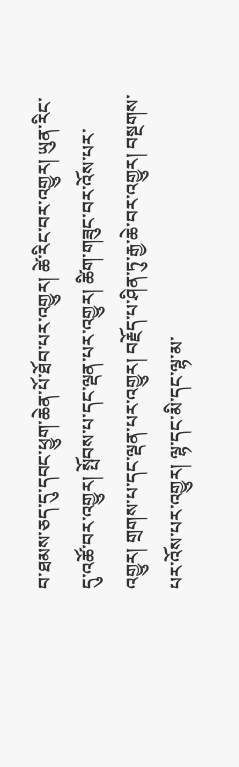བ་ཐམས་ཅད་དུ་དབང་ཕྱུག་ཆེན་པོ་ཐོབ་པར་འགྱུར། ཚེ་རིང་བར་འགྱུར། ཡུན་རིང་དུ་འཚོ་བར་འགྱུར། སྤོབས་པ་དང་ལྡན་པར་འགྱུར། ཚིག་གཟུང་བར་འོས་པར་འགྱུར། གྲགས་པ་དང་ལྡན་པར་འགྱུར། བརྗོད་པ་ཤིན་ཏུ་རྒྱ་ཆེ་བར་འགྱུར། བསྔགས་པར་འོས་པར་འགྱུར། ལྷ་དང་མི་དང་ལྷ་མ་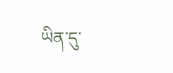ཡིན་དུ་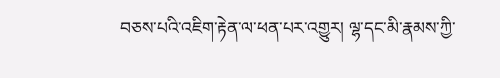བཅས་པའི་འཇིག་རྟེན་ལ་ཕན་པར་འགྱུར། ལྷ་དང་མི་རྣམས་ཀྱི་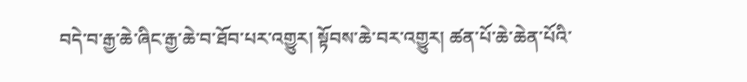བདེ་བ་རྒྱ་ཆེ་ཞིང་རྒྱ་ཆེ་བ་ཐོབ་པར་འགྱུར། སྟོབས་ཆེ་བར་འགྱུར། ཚན་པོ་ཆེ་ཆེན་པོའི་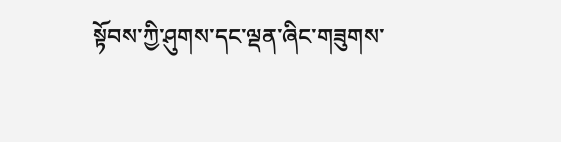སྟོབས་ཀྱི་ཤུགས་དང་ལྡན་ཞིང་གཟུགས་